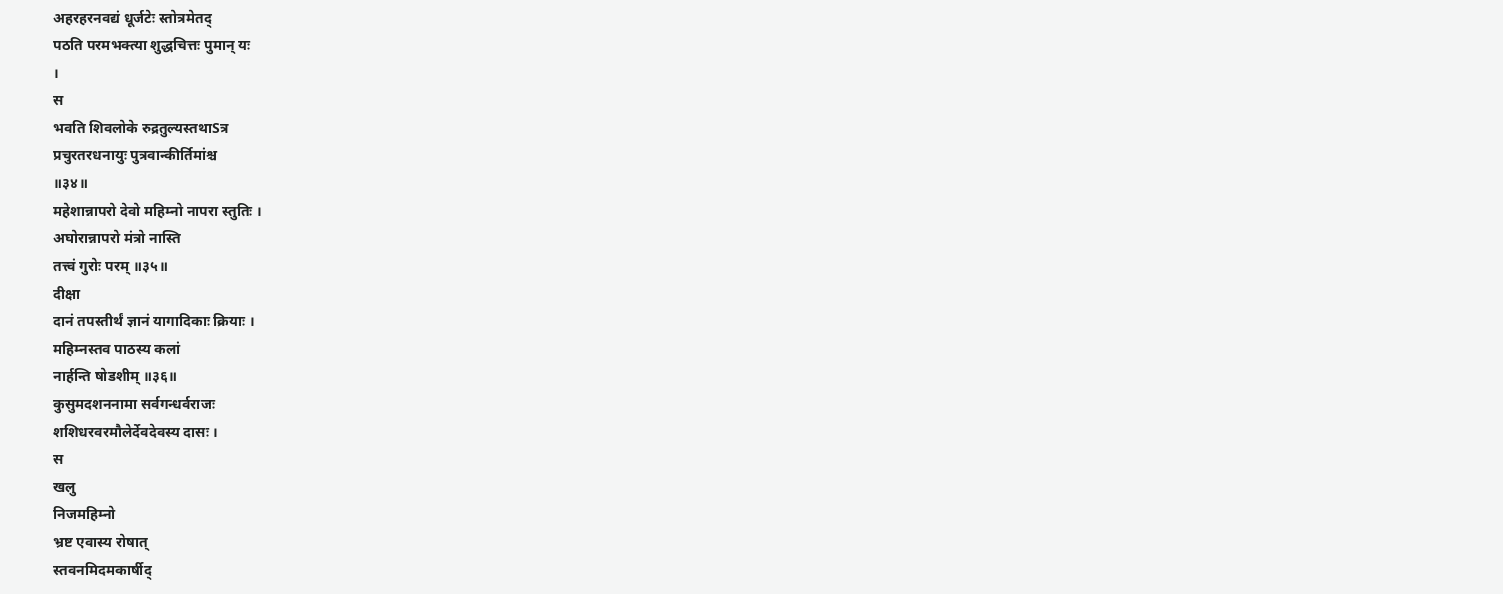अहरहरनवद्यं धूर्जटेः स्तोत्रमेतद्
पठति परमभक्त्या शुद्धचित्तः पुमान् यः
।
स
भवति शिवलोके रुद्रतुल्यस्तथाSत्र
प्रचुरतरधनायुः पुत्रवान्कीर्तिमांश्च
॥३४॥
महेशान्नापरो देवो महिम्नो नापरा स्तुतिः ।
अघोरान्नापरो मंत्रो नास्ति
तत्त्वं गुरोः परम् ॥३५॥
दीक्षा
दानं तपस्तीर्थं ज्ञानं यागादिकाः क्रियाः ।
महिम्नस्तव पाठस्य कलां
नार्हन्ति षोडशीम् ॥३६॥
कुसुमदशननामा सर्वगन्धर्वराजः
शशिधरवरमौलेर्देवदेवस्य दासः ।
स
खलु
निजमहिम्नो
भ्रष्ट एवास्य रोषात्
स्तवनमिदमकार्षीद्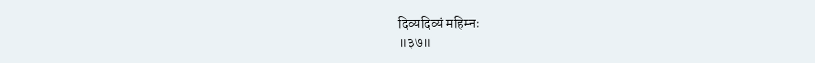दिव्यदिव्यं महिम्नः
॥३७॥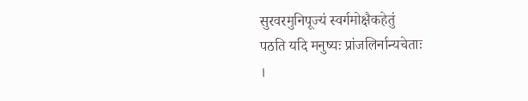सुरवरमुनिपूज्यं स्वर्गमोक्षैकहेतुं
पठति यदि मनुष्यः प्रांजलिर्नान्यचेताः
।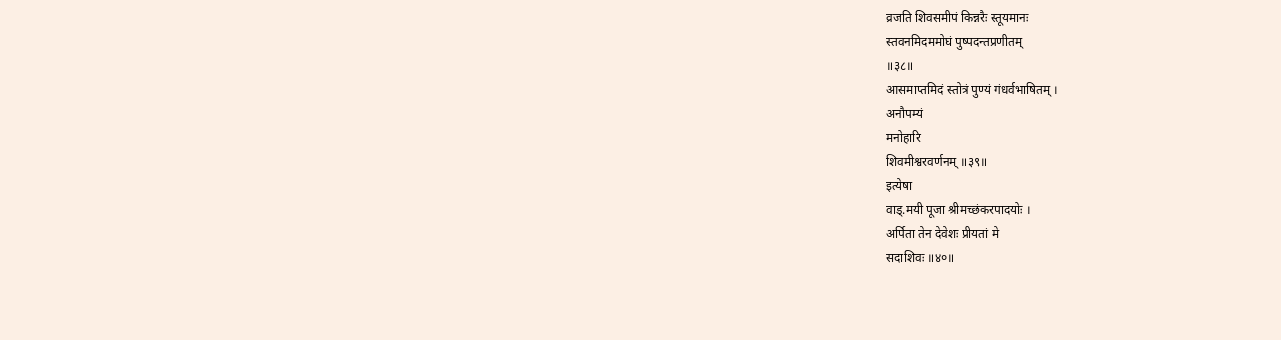व्रजति शिवसमीपं किन्नरैः स्तूयमानः
स्तवनमिदममोघं पुष्पदन्तप्रणीतम्
॥३८॥
आसमाप्तमिदं स्तोत्रं पुण्यं गंधर्वभाषितम् ।
अनौपम्यं
मनोहारि
शिवमीश्वरवर्णनम् ॥३९॥
इत्येषा
वाड्.मयी पूजा श्रीमच्छंकरपादयोः ।
अर्पिता तेन देवेशः प्रीयतां मे
सदाशिवः ॥४०॥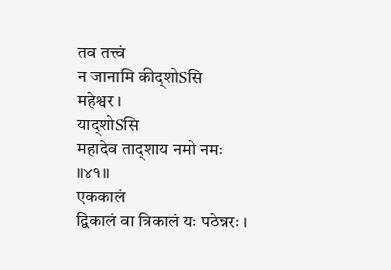तव तत्त्वं
न जानामि कीद्शोSसि
महेश्वर ।
याद्शोSसि
महादेव ताद्शाय नमो नमः
॥४१॥
एककालं
द्विकालं वा त्रिकालं यः पठेन्नरः ।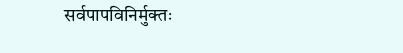सर्वपापविनिर्मुक्तः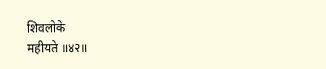शिवलोके
महीयते ॥४२॥